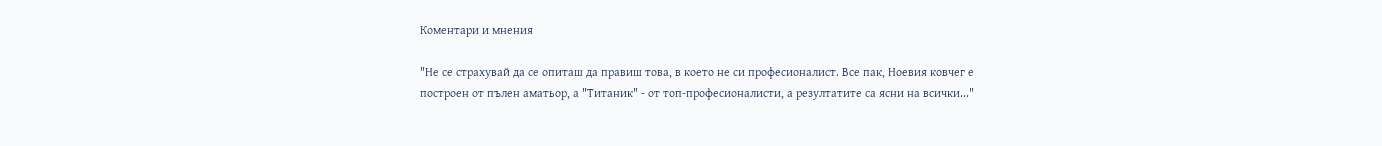Коментари и мнения

"Не се страхувай да се опиташ да правиш това, в което не си професионалист. Все пак, Ноевия ковчег е построен от пълен аматьор, а "Титаник" - от топ-професионалисти, а резултатите са ясни на всички..."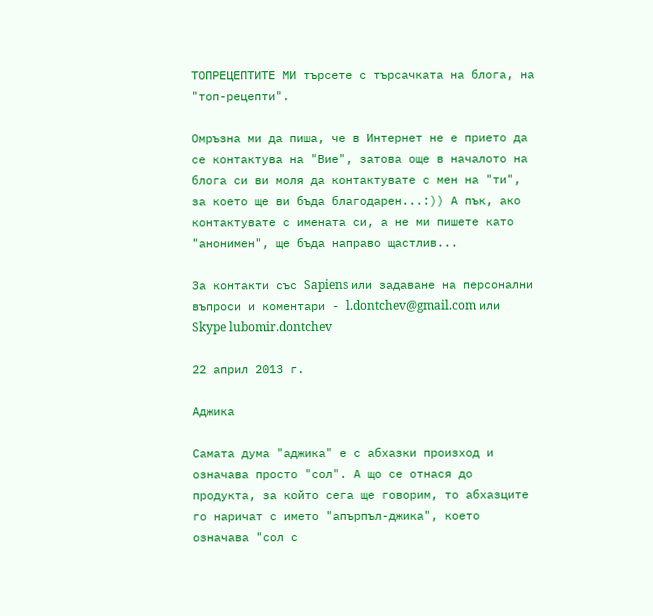ТОПРЕЦЕПТИТЕ МИ търсете с търсачката на блога, на "топ-рецепти".

Омръзна ми да пиша, че в Интернет не е прието да се контактува на "Вие", затова още в началото на блога си ви моля да контактувате с мен на "ти", за което ще ви бъда благодарен...:)) А пък, ако контактувате с имената си, а не ми пишете като "анонимен", ще бъда направо щастлив...

За контакти със Sapiens или задаване на персонални въпроси и коментари - l.dontchev@gmail.com или Skype lubomir.dontchev

22 април 2013 г.

Аджика

Самата дума "аджика" е с абхазки произход и означава просто "сол". А що се отнася до продукта, за който сега ще говорим, то абхазците го наричат с името "апърпъл-джика", което означава "сол с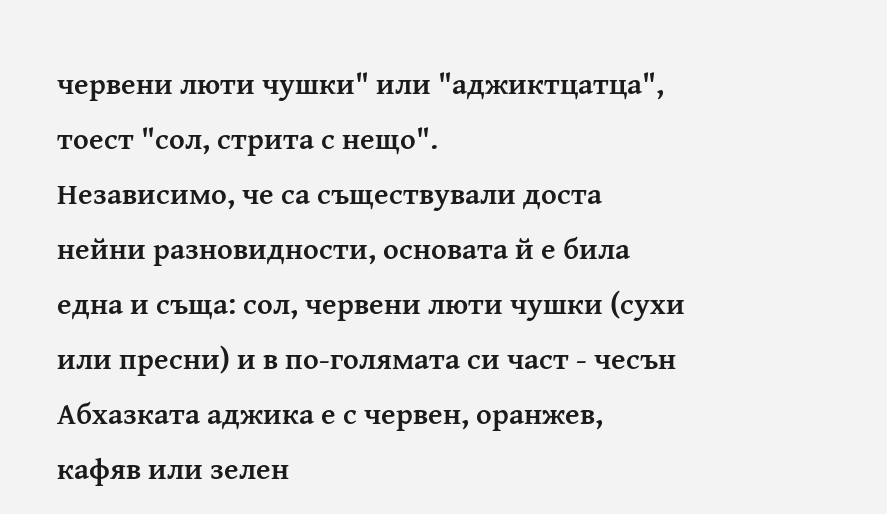червени люти чушки" или "аджиктцатца", тоест "сол, стрита с нещо".
Независимо, че са съществували доста нейни разновидности, основата й е била една и съща: сол, червени люти чушки (сухи или пресни) и в по-голямата си част - чесън
Абхазката аджика е с червен, оранжев, кафяв или зелен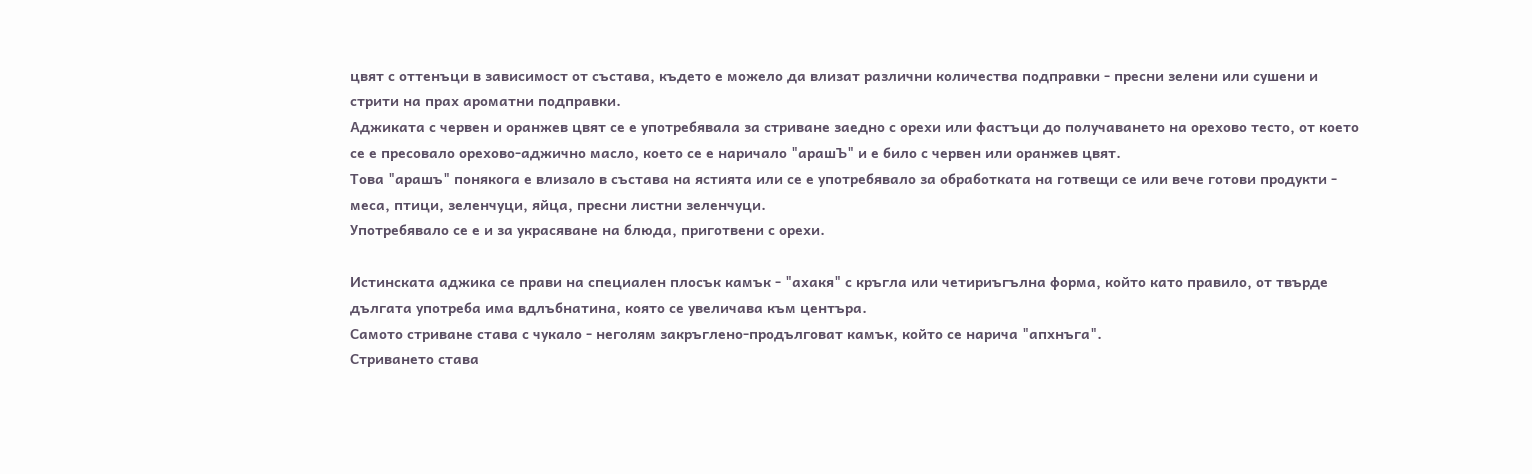цвят с оттенъци в зависимост от състава, където е можело да влизат различни количества подправки - пресни зелени или сушени и стрити на прах ароматни подправки.
Аджиката с червен и оранжев цвят се е употребявала за стриване заедно с орехи или фастъци до получаването на орехово тесто, от което се е пресовало орехово-аджично масло, което се е наричало "арашЪ" и е било с червен или оранжев цвят.
Това "арашъ" понякога е влизало в състава на ястията или се е употребявало за обработката на готвещи се или вече готови продукти - меса, птици, зеленчуци, яйца, пресни листни зеленчуци.
Употребявало се е и за украсяване на блюда, приготвени с орехи.

Истинската аджика се прави на специален плосък камък - "ахакя" с кръгла или четириъгълна форма, който като правило, от твърде дългата употреба има вдлъбнатина, която се увеличава към центъра.
Самото стриване става с чукало - неголям закръглено-продълговат камък, който се нарича "апхнъга".
Стриването става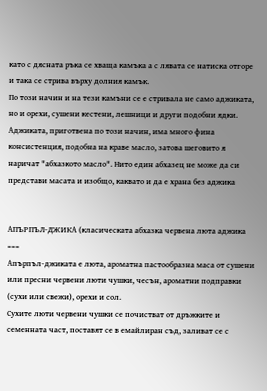като с дясната ръка се хваща камъка а с лявата се натиска отгоре и така се стрива върху долния камък.
По този начин и на тези камъни се е стривала не само аджиката, но и орехи, сушени кестени, лешници и други подобни ядки.
Аджиката, приготвена по този начин, има много фина консистенция, подобна на краве масло, затова шеговито я наричат "абхазкото масло". Нито един абхазец не може да си представи масата и изобщо, каквато и да е храна без аджика


АПЪРПЪЛ-ДЖИКА (класическата абхазка червена люта аджика
===
Апърпъл-джиката е люта, ароматна пастообразна маса от сушени или пресни червени люти чушки, чесън, ароматни подправки (сухи или свежи), орехи и сол.
Сухите люти червени чушки се почистват от дръжките и семенната част, поставят се в емайлиран съд, заливат се с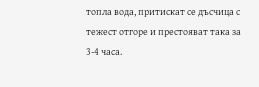топла вода, притискат се дъсчица с тежест отгоре и престояват така за 3-4 часа.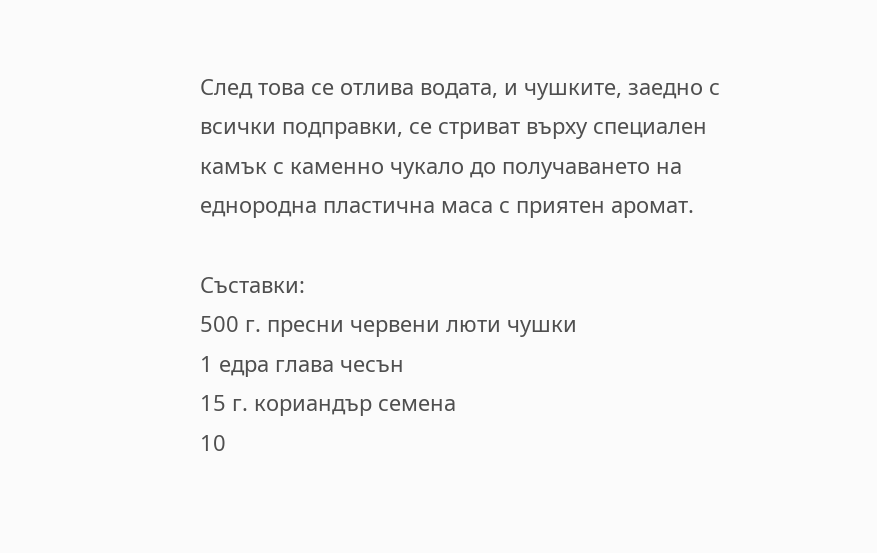След това се отлива водата, и чушките, заедно с всички подправки, се стриват върху специален камък с каменно чукало до получаването на еднородна пластична маса с приятен аромат.

Съставки:
500 г. пресни червени люти чушки
1 едра глава чесън
15 г. кориандър семена
10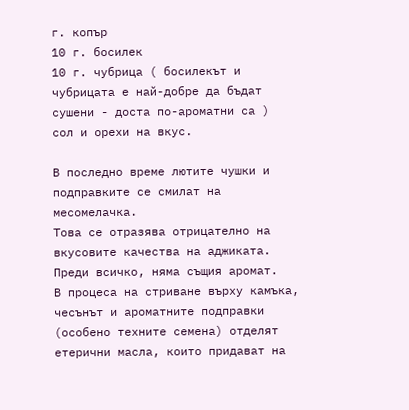г. копър
10 г. босилек
10 г. чубрица ( босилекът и чубрицата е най-добре да бъдат сушени - доста по-ароматни са )
сол и орехи на вкус.

В последно време лютите чушки и подправките се смилат на месомелачка.
Това се отразява отрицателно на вкусовите качества на аджиката.
Преди всичко, няма същия аромат.
В процеса на стриване върху камъка, чесънът и ароматните подправки (особено техните семена) отделят етерични масла, които придават на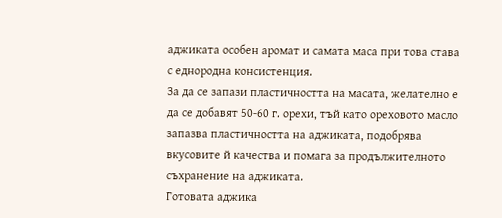аджиката особен аромат и самата маса при това става с еднородна консистенция.
За да се запази пластичността на масата, желателно е да се добавят 50-60 г. орехи, тъй като ореховото масло запазва пластичността на аджиката, подобрява вкусовите й качества и помага за продължителното съхранение на аджиката.
Готовата аджика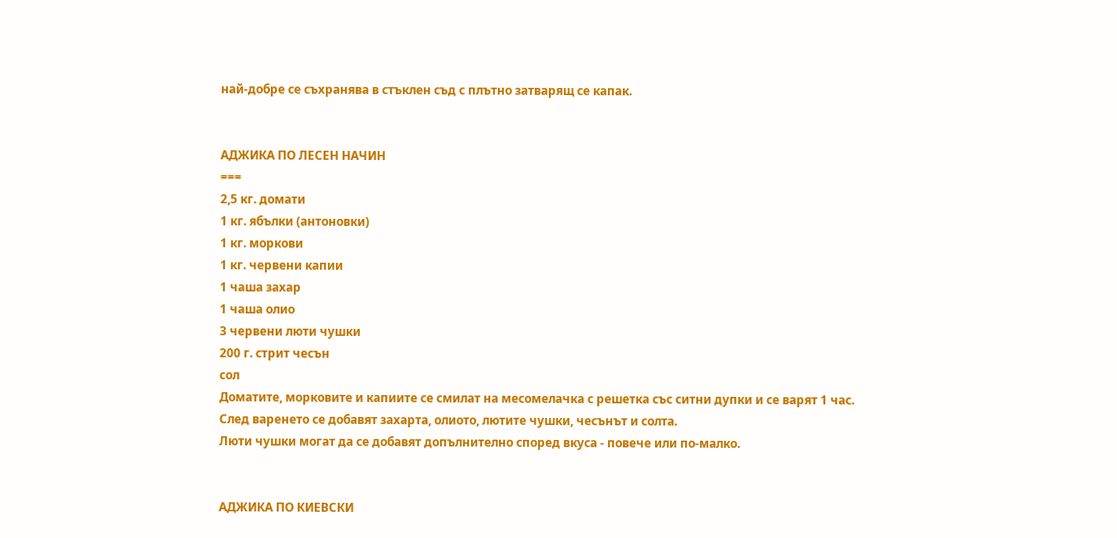най-добре се съхранява в стъклен съд с плътно затварящ се капак.


АДЖИКА ПО ЛЕСЕН НАЧИН
===
2,5 кг. домати
1 кг. ябълки (антоновки)
1 кг. моркови
1 кг. червени капии
1 чаша захар
1 чаша олио
3 червени люти чушки
200 г. стрит чесън
сол
Доматите, морковите и капиите се смилат на месомелачка с решетка със ситни дупки и се варят 1 час.
След варенето се добавят захарта, олиото, лютите чушки, чесънът и солта.
Люти чушки могат да се добавят допълнително според вкуса - повече или по-малко.


АДЖИКА ПО КИЕВСКИ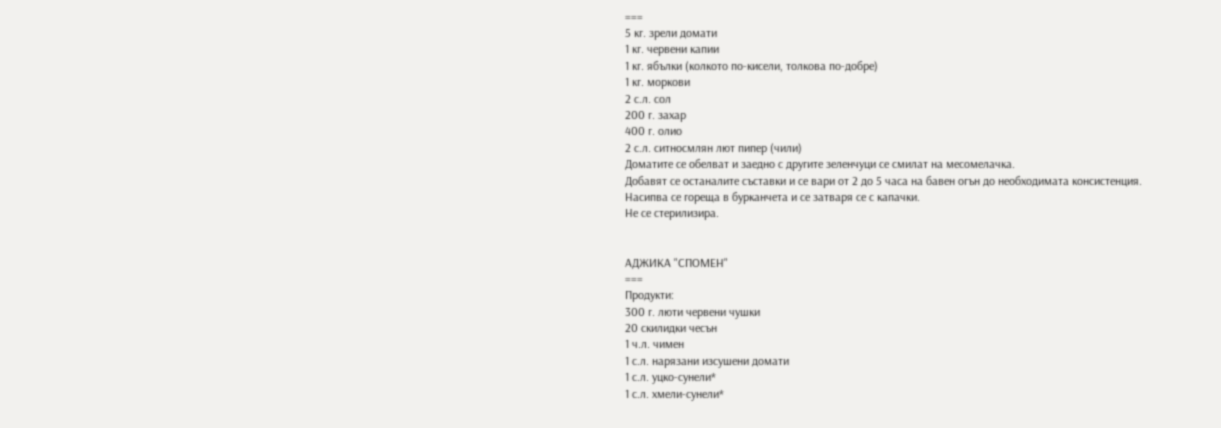===
5 кг. зрели домати
1 кг. червени капии
1 кг. ябълки (колкото по-кисели, толкова по-добре)
1 кг. моркови
2 с.л. сол
200 г. захар
400 г. олио
2 с.л. ситносмлян лют пипер (чили)
Доматите се обелват и заедно с другите зеленчуци се смилат на месомелачка.
Добавят се останалите съставки и се вари от 2 до 5 часа на бавен огън до необходимата консистенция.
Насипва се гореща в бурканчета и се затваря се с капачки.
Не се стерилизира.


АДЖИКА "СПОМЕН"
===
Продукти:
300 г. люти червени чушки
20 скилидки чесън
1 ч.л. чимен
1 с.л. нарязани изсушени домати
1 с.л. уцко-сунели*
1 с.л. хмели-сунели*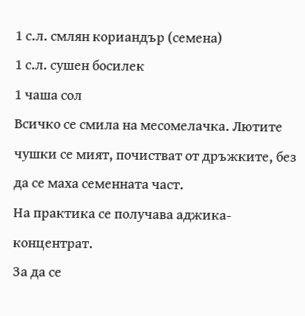1 с.л. смлян кориандър (семена)
1 с.л. сушен босилек
1 чаша сол
Всичко се смила на месомелачка. Лютите чушки се мият, почистват от дръжките, без да се маха семенната част.
На практика се получава аджика-концентрат.
За да се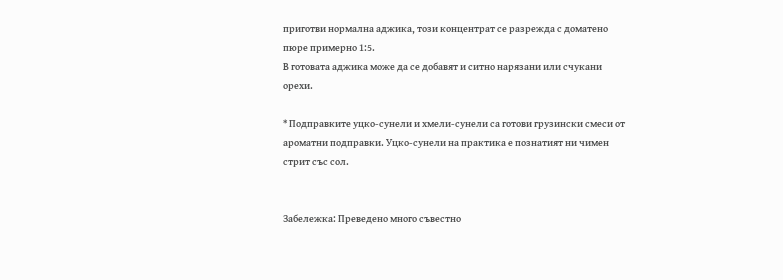приготви нормална аджика, този концентрат се разрежда с доматено пюре примерно 1:5.
В готовата аджика може да се добавят и ситно нарязани или счукани орехи.

* Подправките уцко-сунели и хмели-сунели са готови грузински смеси от ароматни подправки. Уцко-сунели на практика е познатият ни чимен стрит със сол.


Забележка: Преведено много съвестно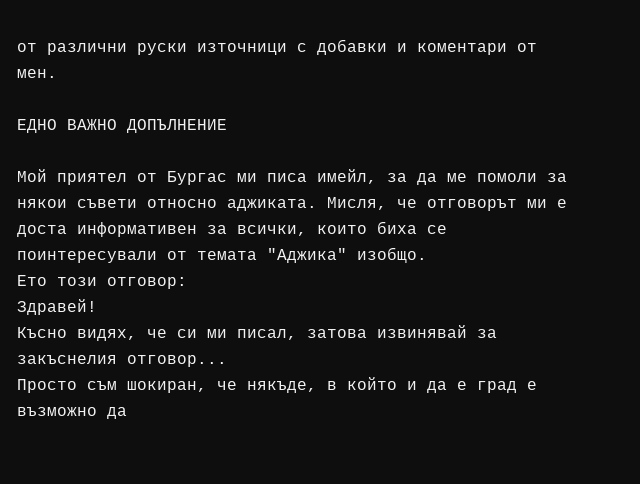от различни руски източници с добавки и коментари от мен.

ЕДНО ВАЖНО ДОПЪЛНЕНИЕ

Мой приятел от Бургас ми писа имейл, за да ме помоли за някои съвети относно аджиката. Мисля, че отговорът ми е доста информативен за всички, които биха се поинтересували от темата "Аджика" изобщо.
Ето този отговор:
Здравей!
Късно видях, че си ми писал, затова извинявай за закъснелия отговор...
Просто съм шокиран, че някъде, в който и да е град е възможно да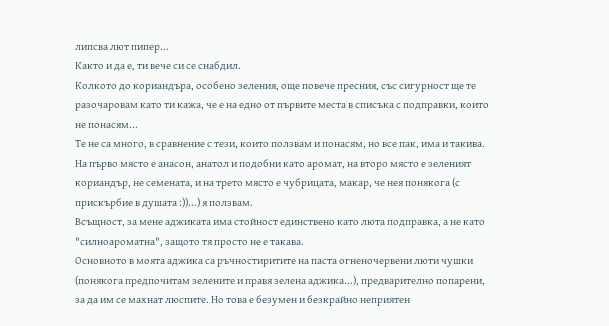липсва лют пипер...
Както и да е, ти вече си се снабдил.
Колкото до кориандъра, особено зеления, още повече пресния, със сигурност ще те разочаровам като ти кажа, че е на едно от първите места в списъка с подправки, които не понасям...
Те не са много, в сравнение с тези, които ползвам и понасям, но все пак, има и такива.
На първо място е анасон, анатол и подобни като аромат, на второ място е зеленият кориандър, не семената, и на трето място е чубрицата, макар, че нея понякога (с прискърбие в душата :))...) я ползвам.
Всъщност, за мене аджиката има стойност единствено като люта подправка, а не като "силноароматна", защото тя просто не е такава.
Основното в моята аджика са ръчностиритите на паста огненочервени люти чушки (понякога предпочитам зелените и правя зелена аджика...), предварително попарени, за да им се махнат люспите. Но това е безумен и безкрайно неприятен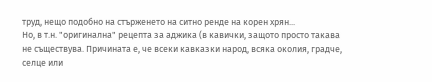труд, нещо подобно на стърженето на ситно ренде на корен хрян...
Но, в т.н. "оригинална" рецепта за аджика (в кавички, защото просто такава не съществува. Причината е, че всеки кавказки народ, всяка околия, градче, селце или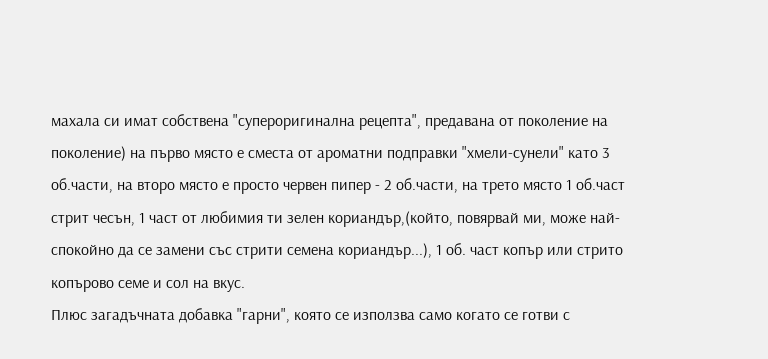махала си имат собствена "супероригинална рецепта", предавана от поколение на поколение) на първо място е сместа от ароматни подправки "хмели-сунели" като 3 об.части, на второ място е просто червен пипер - 2 об.части, на трето място 1 об.част стрит чесън, 1 част от любимия ти зелен кориандър,(който, повярвай ми, може най-спокойно да се замени със стрити семена кориандър...), 1 об. част копър или стрито копърово семе и сол на вкус.
Плюс загадъчната добавка "гарни", която се използва само когато се готви с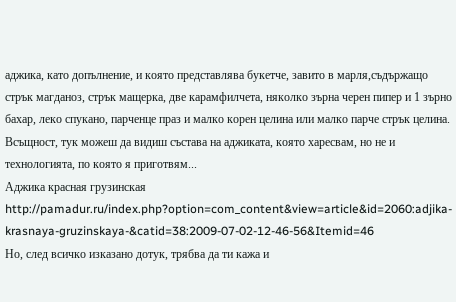аджика, като допълнение, и която представлява букетче, завито в марля,съдържащо стрък магданоз, стрък мащерка, две карамфилчета, няколко зърна черен пипер и 1 зърно бахар, леко спукано, парченце праз и малко корен целина или малко парче стрък целина.
Всъщност, тук можеш да видиш състава на аджиката, която харесвам, но не и технологията, по която я приготвям...
Аджика красная грузинская
http://pamadur.ru/index.php?option=com_content&view=article&id=2060:adjika-krasnaya-gruzinskaya-&catid=38:2009-07-02-12-46-56&Itemid=46
Но, след всичко изказано дотук, трябва да ти кажа и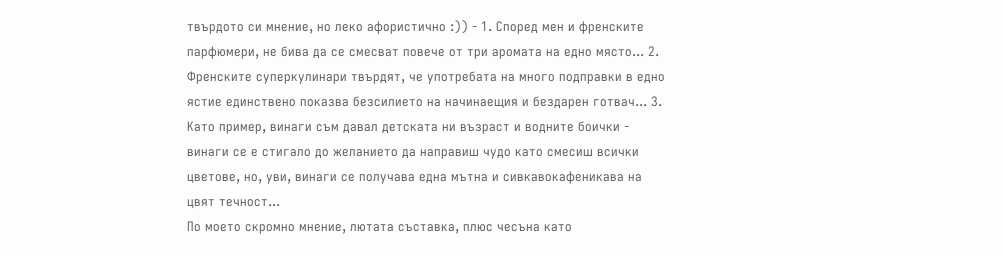твърдото си мнение, но леко афористично :)) - 1. Според мен и френските парфюмери, не бива да се смесват повече от три аромата на едно място... 2. Френските суперкулинари твърдят, че употребата на много подправки в едно ястие единствено показва безсилието на начинаещия и бездарен готвач... 3. Като пример, винаги съм давал детската ни възраст и водните боички - винаги се е стигало до желанието да направиш чудо като смесиш всички цветове, но, уви, винаги се получава една мътна и сивкавокафеникава на цвят течност...
По моето скромно мнение, лютата съставка, плюс чесъна като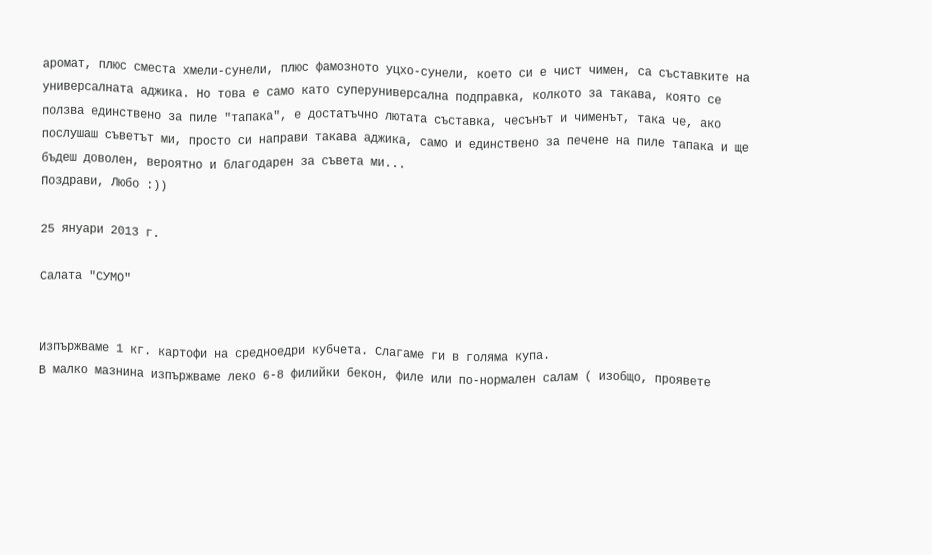аромат, плюс сместа хмели-сунели, плюс фамозното уцхо-сунели, което си е чист чимен, са съставките на универсалната аджика. Но това е само като суперуниверсална подправка, колкото за такава, която се ползва единствено за пиле "тапака", е достатъчно лютата съставка, чесънът и чименът, така че, ако послушаш съветът ми, просто си направи такава аджика, само и единствено за печене на пиле тапака и ще бъдеш доволен, вероятно и благодарен за съвета ми...
Поздрави, Любо :))

25 януари 2013 г.

Салата "СУМО"


Изпържваме 1 кг. картофи на средноедри кубчета. Слагаме ги в голяма купа.
В малко мазнина изпържваме леко 6-8 филийки бекон, филе или по-нормален салам ( изобщо, проявете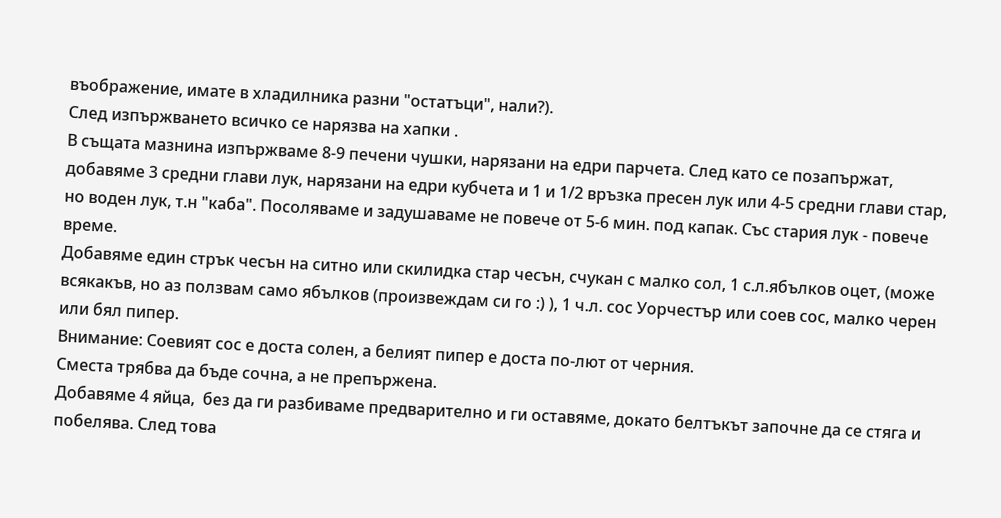въображение, имате в хладилника разни "остатъци", нали?).
След изпържването всичко се нарязва на хапки .
В същата мазнина изпържваме 8-9 печени чушки, нарязани на едри парчета. След като се позапържат, добавяме 3 средни глави лук, нарязани на едри кубчета и 1 и 1/2 връзка пресен лук или 4-5 средни глави стар, но воден лук, т.н "каба". Посоляваме и задушаваме не повече от 5-6 мин. под капак. Със стария лук - повече време.
Добавяме един стрък чесън на ситно или скилидка стар чесън, счукан с малко сол, 1 с.л.ябълков оцет, (може всякакъв, но аз ползвам само ябълков (произвеждам си го :) ), 1 ч.л. сос Уорчестър или соев сос, малко черен или бял пипер.
Внимание: Соевият сос е доста солен, а белият пипер е доста по-лют от черния.
Сместа трябва да бъде сочна, а не препържена.
Добавяме 4 яйца,  без да ги разбиваме предварително и ги оставяме, докато белтъкът започне да се стяга и побелява. След това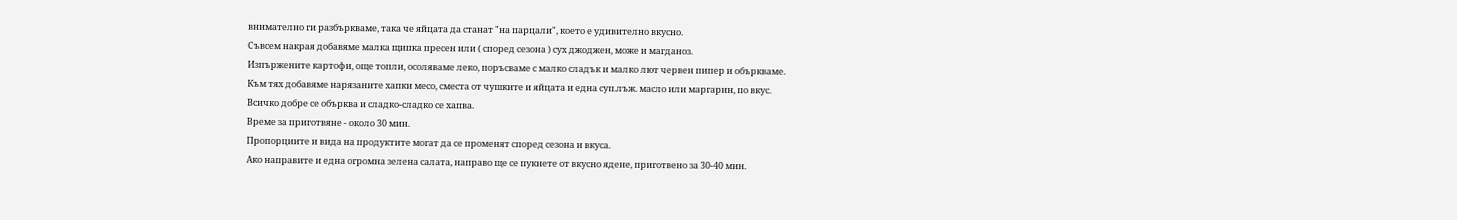внимателно ги разбъркваме, така че яйцата да станат "на парцали", което е удивително вкусно.
Съвсем накрая добавяме малка щипка пресен или ( според сезона ) сух джоджен, може и магданоз.
Изпържените картофи, още топли, осоляваме леко, поръсваме с малко сладък и малко лют червен пипер и объркваме.
Към тях добавяме нарязаните хапки месо, сместа от чушките и яйцата и една суп.лъж. масло или маргарин, по вкус.
Всичко добре се обърква и сладко-сладко се хапва.
Време за приготвяне - около 30 мин.
Пропорциите и вида на продуктите могат да се променят според сезона и вкуса.
Ако направите и една огромна зелена салата, направо ще се пукнете от вкусно ядене, приготвено за 30-40 мин.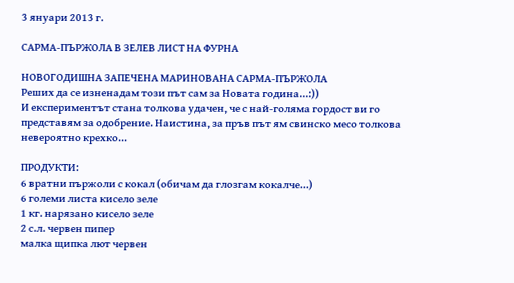3 януари 2013 г.

САРМА-ПЪРЖОЛА В ЗЕЛЕВ ЛИСТ НА ФУРНА

НОВОГОДИШНА ЗАПЕЧЕНА МАРИНОВАНА САРМА-ПЪРЖОЛА
Реших да се изненадам този път сам за Новата година...:))
И експериментът стана толкова удачен, че с най-голяма гордост ви го представям за одобрение. Наистина, за пръв път ям свинско месо толкова невероятно крехко...

ПРОДУКТИ:
6 вратни пържоли с кокал (обичам да глозгам кокалче...)
6 големи листа кисело зеле
1 кг. нарязано кисело зеле
2 с.л. червен пипер
малка щипка лют червен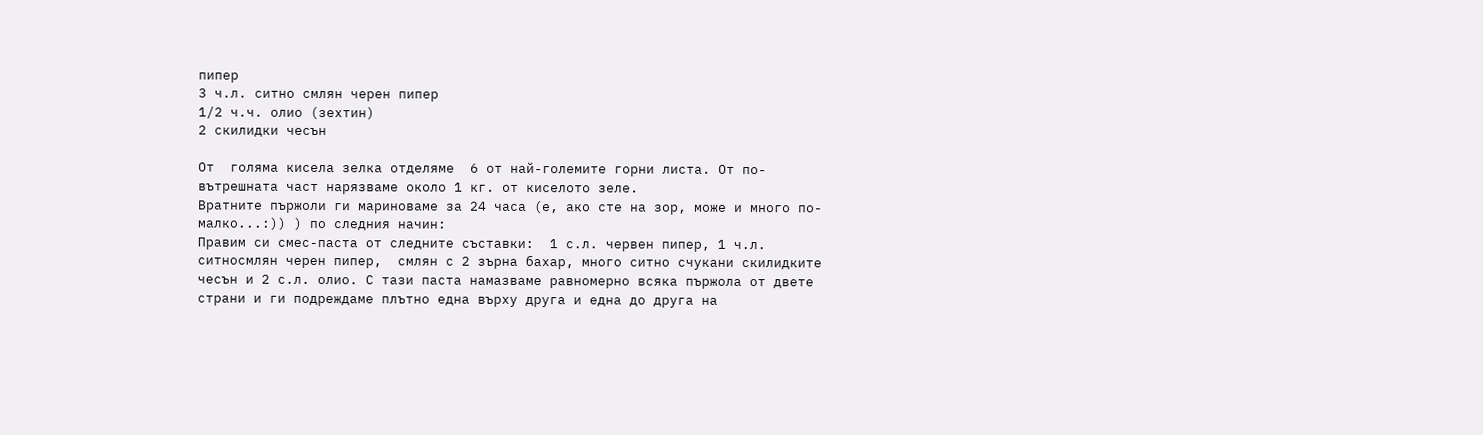пипер
3 ч.л. ситно смлян черен пипер
1/2 ч.ч. олио (зехтин)
2 скилидки чесън

От  голяма кисела зелка отделяме  6 от най-големите горни листа. От по-вътрешната част нарязваме около 1 кг. от киселото зеле.
Вратните пържоли ги мариноваме за 24 часа (е, ако сте на зор, може и много по-малко...:)) ) по следния начин:
Правим си смес-паста от следните съставки:  1 с.л. червен пипер, 1 ч.л. ситносмлян черен пипер,  смлян с 2 зърна бахар, много ситно счукани скилидките чесън и 2 с.л. олио. С тази паста намазваме равномерно всяка пържола от двете страни и ги подреждаме плътно една върху друга и една до друга на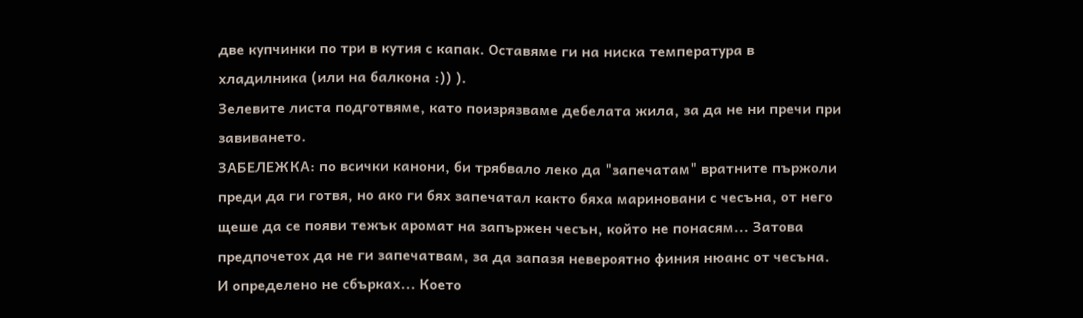две купчинки по три в кутия с капак. Оставяме ги на ниска температура в хладилника (или на балкона :)) ).
Зелевите листа подготвяме, като поизрязваме дебелата жила, за да не ни пречи при завиването.
ЗАБЕЛЕЖКА: по всички канони, би трябвало леко да "запечатам" вратните пържоли преди да ги готвя, но ако ги бях запечатал както бяха мариновани с чесъна, от него щеше да се появи тежък аромат на запържен чесън, който не понасям... Затова предпочетох да не ги запечатвам, за да запазя невероятно финия нюанс от чесъна. И определено не сбърках... Което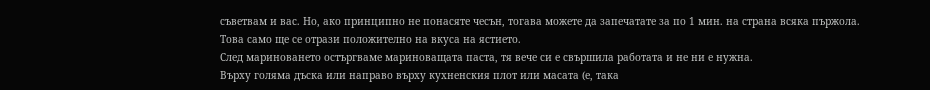съветвам и вас. Но, ако принципно не понасяте чесън, тогава можете да запечатате за по 1 мин. на страна всяка пържола. Това само ще се отрази положително на вкуса на ястието.
След мариноването остъргваме мариноващата паста, тя вече си е свършила работата и не ни е нужна.
Върху голяма дъска или направо върху кухненския плот или масата (е, така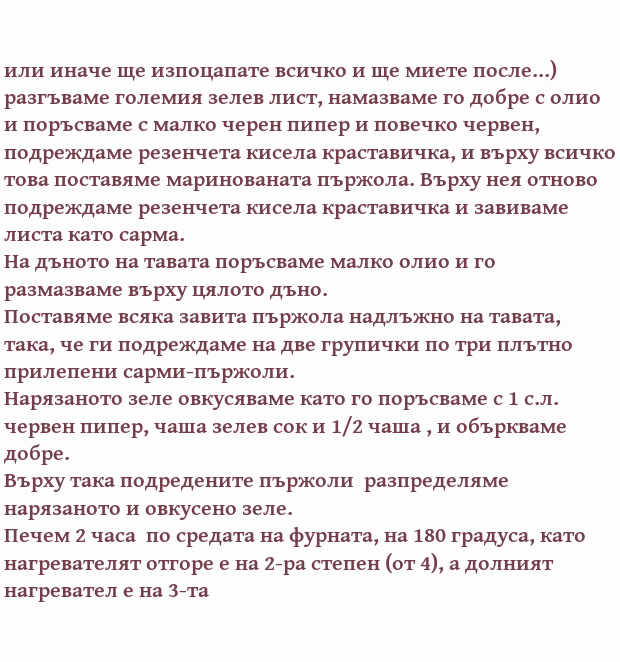или иначе ще изпоцапате всичко и ще миете после...) разгъваме големия зелев лист, намазваме го добре с олио и поръсваме с малко черен пипер и повечко червен, подреждаме резенчета кисела краставичка, и върху всичко това поставяме маринованата пържола. Върху нея отново подреждаме резенчета кисела краставичка и завиваме листа като сарма.
На дъното на тавата поръсваме малко олио и го размазваме върху цялото дъно.
Поставяме всяка завита пържола надлъжно на тавата, така, че ги подреждаме на две групички по три плътно прилепени сарми-пържоли.
Нарязаното зеле овкусяваме като го поръсваме с 1 с.л. червен пипер, чаша зелев сок и 1/2 чаша , и объркваме добре.
Върху така подредените пържоли  разпределяме  нарязаното и овкусено зеле.
Печем 2 часа  по средата на фурната, на 180 градуса, като нагревателят отгоре е на 2-ра степен (от 4), а долният нагревател е на 3-та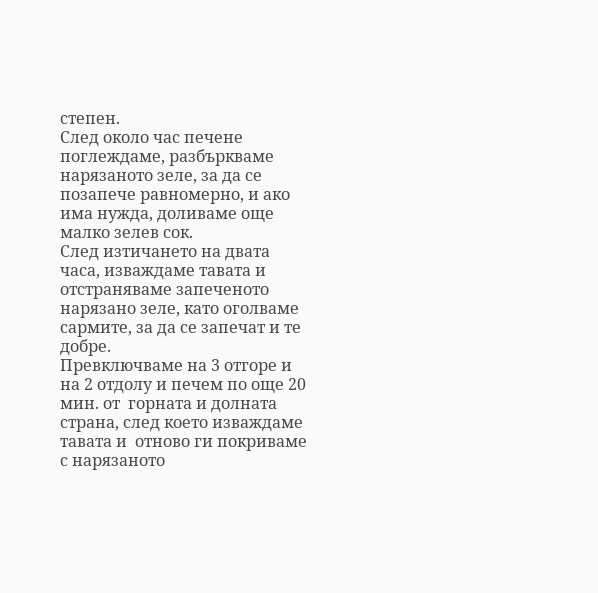степен.
След около час печене поглеждаме, разбъркваме нарязаното зеле, за да се позапече равномерно, и ако има нужда, доливаме още малко зелев сок.
След изтичането на двата часа, изваждаме тавата и отстраняваме запеченото нарязано зеле, като оголваме сармите, за да се запечат и те добре.
Превключваме на 3 отгоре и на 2 отдолу и печем по още 20 мин. от  горната и долната страна, след което изваждаме тавата и  отново ги покриваме с нарязаното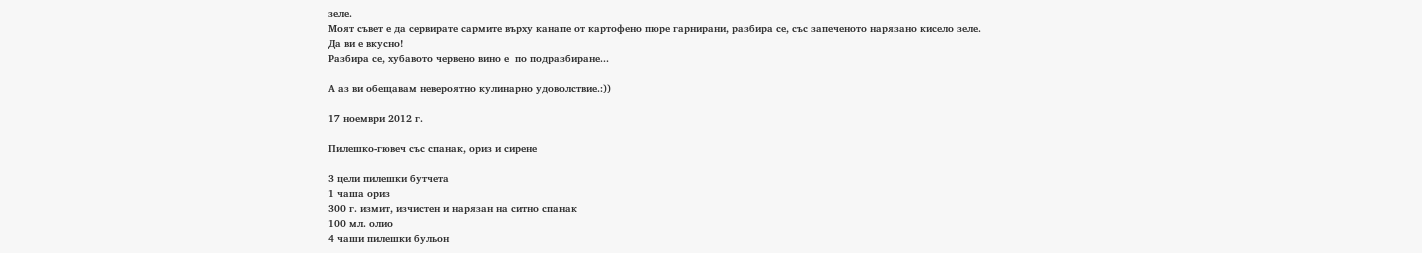зеле.
Моят съвет е да сервирате сармите върху канапе от картофено пюре гарнирани, разбира се, със запеченото нарязано кисело зеле.
Да ви е вкусно!
Разбира се, хубавото червено вино е  по подразбиране...

А аз ви обещавам невероятно кулинарно удоволствие.:))

17 ноември 2012 г.

Пилешко-гювеч със спанак, ориз и сирене

3 цели пилешки бутчета
1 чаша ориз
300 г. измит, изчистен и нарязан на ситно спанак
100 мл. олио
4 чаши пилешки бульон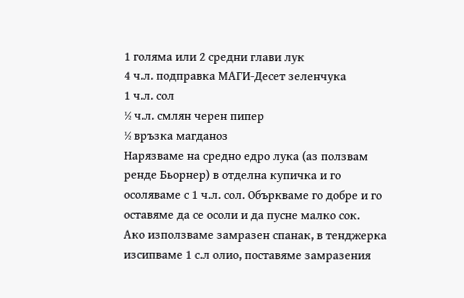1 голяма или 2 средни глави лук
4 ч.л. подправка МАГИ-Десет зеленчука
1 ч.л. сол
½ ч.л. смлян черен пипер
½ връзка магданоз
Нарязваме на средно едро лука (аз ползвам ренде Бьорнер) в отделна купичка и го осоляваме с 1 ч.л. сол. Объркваме го добре и го оставяме да се осоли и да пусне малко сок.
Ако използваме замразен спанак, в тенджерка изсипваме 1 с.л олио, поставяме замразения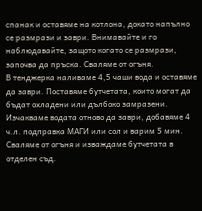спанак и оставяме на котлона, докато напълно се размрази и заври. Внимавайте и го наблюдавайте, защото когато се размрази, започва да пръска. Сваляме от огъня.
В тенджерка наливаме 4,5 чаши вода и оставяме да заври. Поставяме бутчетата, които могат да бъдат охладени или дълбоко замразени. Изчакваме водата отново да заври, добавяме 4 ч.л. подправка МАГИ или сол и варим 5 мин. Сваляме от огъня и изваждаме бутчетата в отделен съд.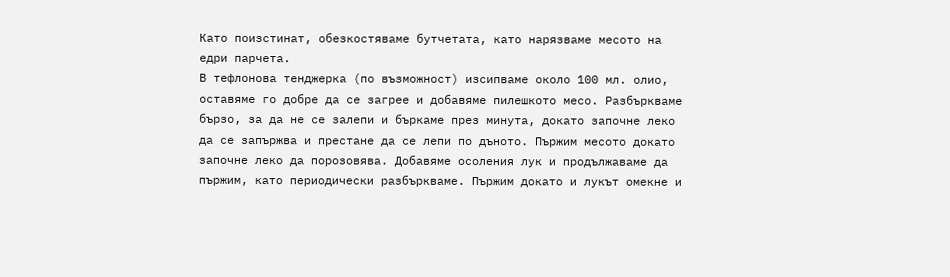Като поизстинат, обезкостяваме бутчетата, като нарязваме месото на едри парчета.
В тефлонова тенджерка (по възможност) изсипваме около 100 мл. олио, оставяме го добре да се загрее и добавяме пилешкото месо. Разбъркваме бързо, за да не се залепи и бъркаме през минута, докато започне леко да се запържва и престане да се лепи по дъното. Пържим месото докато започне леко да порозовява. Добавяме осоления лук и продължаваме да пържим, като периодически разбъркваме. Пържим докато и лукът омекне и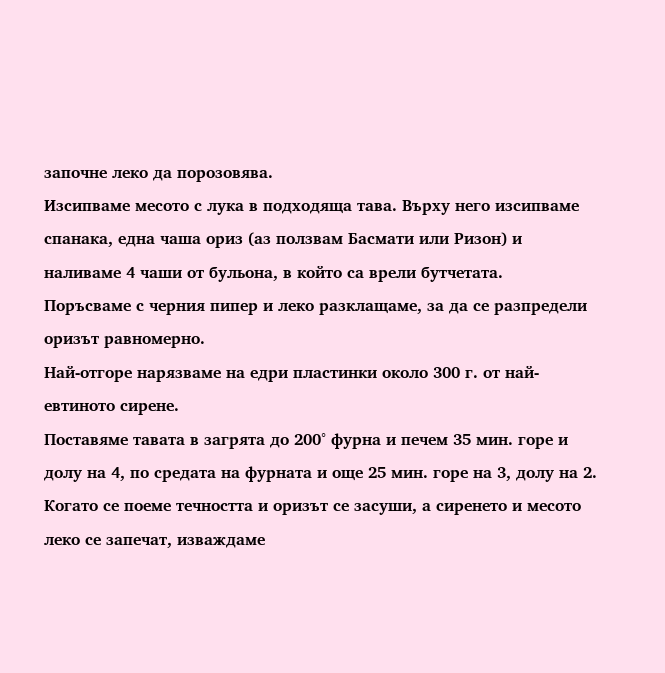започне леко да порозовява.
Изсипваме месото с лука в подходяща тава. Върху него изсипваме спанака, една чаша ориз (аз ползвам Басмати или Ризон) и наливаме 4 чаши от бульона, в който са врели бутчетата.
Поръсваме с черния пипер и леко разклащаме, за да се разпредели оризът равномерно.
Най-отгоре нарязваме на едри пластинки около 300 г. от най-евтиното сирене.
Поставяме тавата в загрята до 200° фурна и печем 35 мин. горе и долу на 4, по средата на фурната и още 25 мин. горе на 3, долу на 2. Когато се поеме течността и оризът се засуши, а сиренето и месото леко се запечат, изваждаме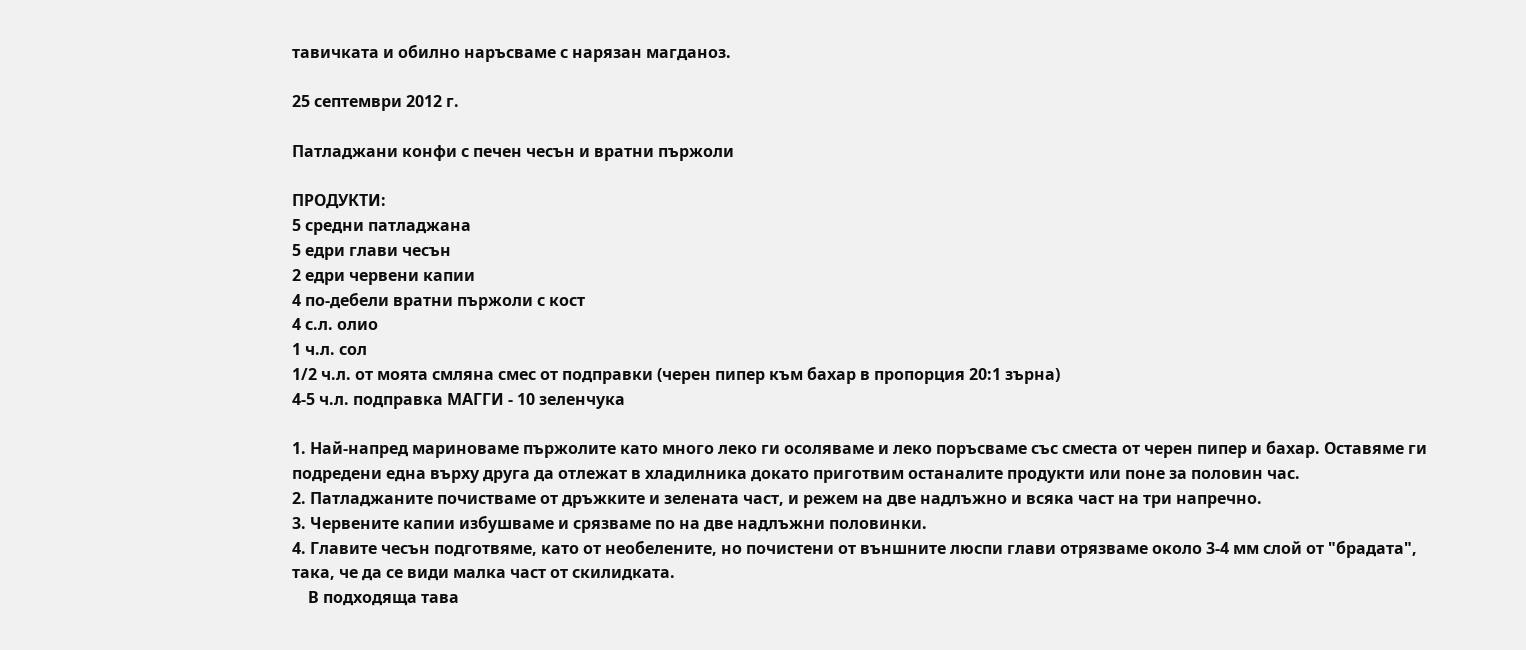тавичката и обилно наръсваме с нарязан магданоз.

25 септември 2012 г.

Патладжани конфи с печен чесън и вратни пържоли

ПРОДУКТИ:
5 средни патладжана
5 едри глави чесън
2 едри червени капии
4 по-дебели вратни пържоли с кост
4 с.л. олио
1 ч.л. сол
1/2 ч.л. от моята смляна смес от подправки (черен пипер към бахар в пропорция 20:1 зърна)
4-5 ч.л. подправка МАГГИ - 10 зеленчука

1. Най-напред мариноваме пържолите като много леко ги осоляваме и леко поръсваме със сместа от черен пипер и бахар. Оставяме ги подредени една върху друга да отлежат в хладилника докато приготвим останалите продукти или поне за половин час.
2. Патладжаните почистваме от дръжките и зелената част, и режем на две надлъжно и всяка част на три напречно.
3. Червените капии избушваме и срязваме по на две надлъжни половинки.
4. Главите чесън подготвяме, като от необелените, но почистени от външните люспи глави отрязваме около 3-4 мм слой от "брадата", така, че да се види малка част от скилидката.
    В подходяща тава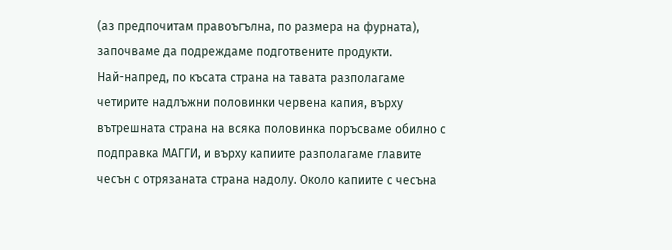(аз предпочитам правоъгълна, по размера на фурната), започваме да подреждаме подготвените продукти.
Най-напред, по късата страна на тавата разполагаме четирите надлъжни половинки червена капия, върху вътрешната страна на всяка половинка поръсваме обилно с  подправка МАГГИ, и върху капиите разполагаме главите чесън с отрязаната страна надолу. Около капиите с чесъна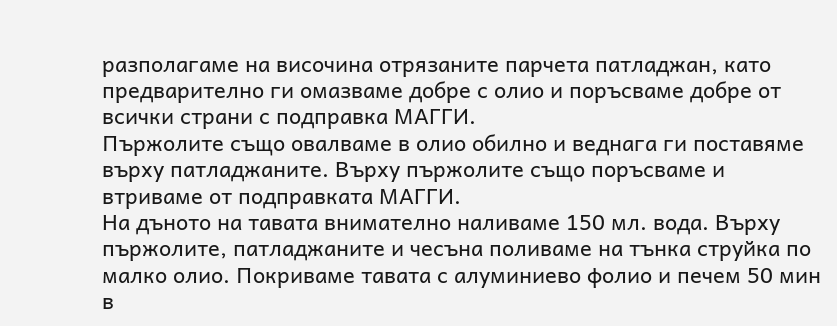разполагаме на височина отрязаните парчета патладжан, като предварително ги омазваме добре с олио и поръсваме добре от всички страни с подправка МАГГИ.
Пържолите също овалваме в олио обилно и веднага ги поставяме върху патладжаните. Върху пържолите също поръсваме и втриваме от подправката МАГГИ.
На дъното на тавата внимателно наливаме 150 мл. вода. Върху пържолите, патладжаните и чесъна поливаме на тънка струйка по малко олио. Покриваме тавата с алуминиево фолио и печем 50 мин в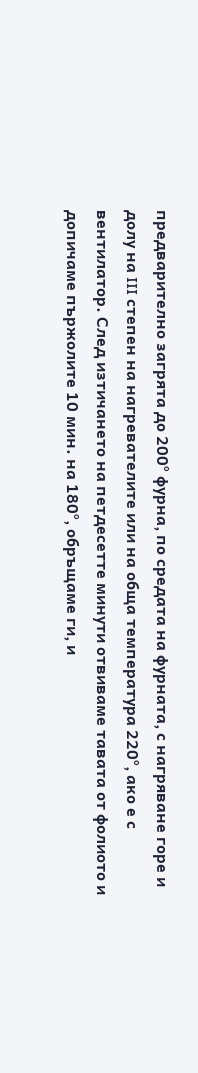предварително загрята до 200° фурна, по средата на фурната, с нагряване горе и долу на III степен на нагревателите или на обща температура 220°, ако е с вентилатор. След изтичането на петдесетте минути отвиваме тавата от фолиото и допичаме пържолите 10 мин. на 180°, обръщаме ги, и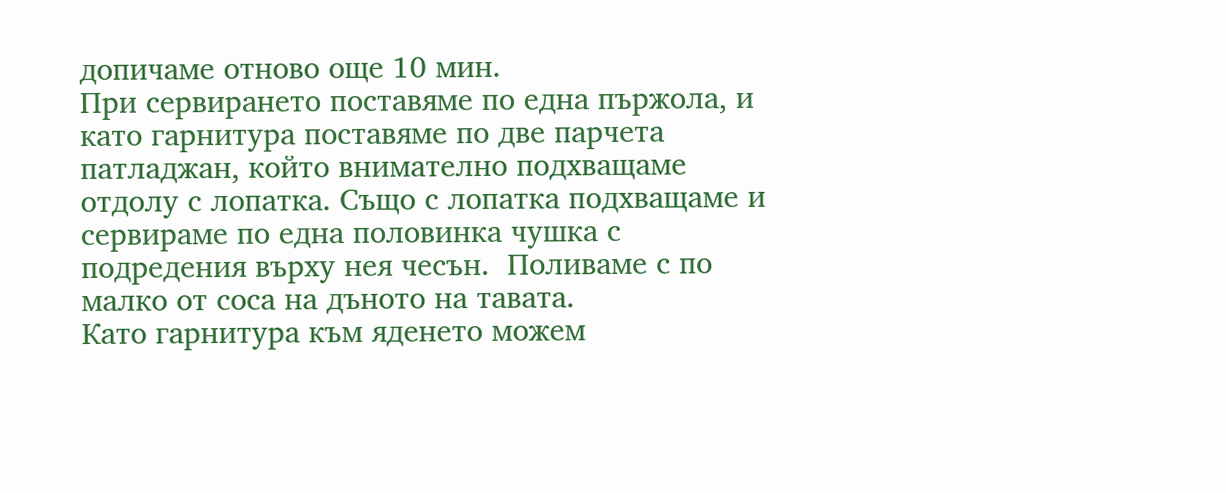допичаме отново още 10 мин.
При сервирането поставяме по една пържола, и като гарнитура поставяме по две парчета патладжан, който внимателно подхващаме отдолу с лопатка. Също с лопатка подхващаме и сервираме по една половинка чушка с подредения върху нея чесън.  Поливаме с по малко от соса на дъното на тавата.
Като гарнитура към яденето можем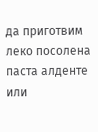да приготвим леко посолена паста алденте или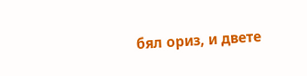бял ориз, и двете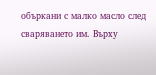объркани с малко масло след сваряването им. Върху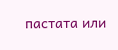пастата или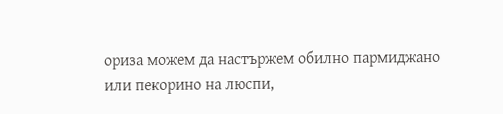ориза можем да настържем обилно пармиджано или пекорино на люспи,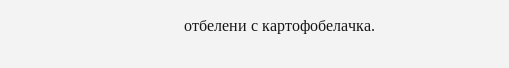отбелени с картофобелачка.